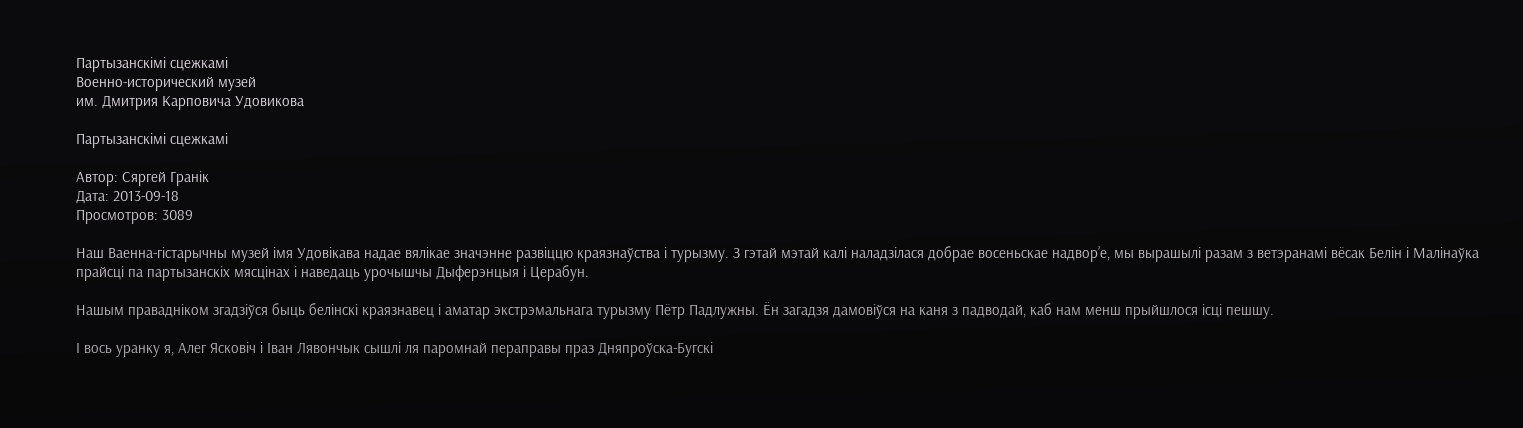Партызанскімі сцежкамі
Военно-исторический музей
им. Дмитрия Карповича Удовикова

Партызанскімі сцежкамі

Автор: Сяргей Гранік
Дата: 2013-09-18
Просмотров: 3089

Наш Ваенна-гістарычны музей імя Удовікава надае вялікае значэнне развіццю краязнаўства і турызму. З гэтай мэтай калі наладзілася добрае восеньскае надвор’е, мы вырашылі разам з ветэранамі вёсак Белін і Малінаўка прайсці па партызанскіх мясцінах і наведаць урочышчы Дыферэнцыя і Церабун.

Нашым правадніком згадзіўся быць белінскі краязнавец і аматар экстрэмальнага турызму Пётр Падлужны. Ён загадзя дамовіўся на каня з падводай, каб нам менш прыйшлося ісці пешшу.

І вось уранку я, Алег Ясковіч і Іван Лявончык сышлі ля паромнай пераправы праз Дняпроўска-Бугскі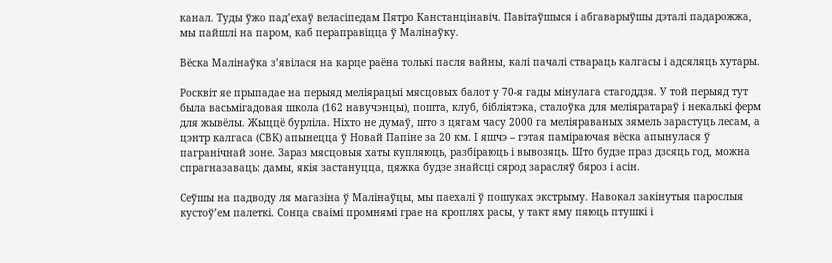канал. Туды ўжо пад’ехаў веласіпедам Пятро Канстанцінавіч. Павітаўшыся і абгаварыўшы дэталі падарожжа, мы пайшлі на паром, каб пераправіцца ў Малінаўку.

Вёска Малінаўка з’явілася на карце раёна толькі пасля вайны, калі пачалі ствараць калгасы і адсяляць хутары.

Росквіт яе прыпадае на перыяд меліярацыі мясцовых балот у 70-я гады мінулага стагоддзя. У той перыяд тут была васьмігадовая школа (162 навучэнцы), пошта, клуб, бібліятэка, сталоўка для меліяратараў і некалькі ферм для жывёлы. Жыццё бурліла. Ніхто не думаў, што з цягам часу 2000 га меліяраваных зямель зарастуць лесам, а цэнтр калгаса (СВК) апынецца ў Новай Папіне за 20 км. І яшчэ – гэтая паміраючая вёска апынулася ў пагранічнай зоне. Зараз мясцовыя хаты купляюць, разбіраюць і вывозяць. Што будзе праз дзсяць год, можна спрагназаваць: дамы, якія застануцца, цяжка будзе знайсці сярод зарасляў бяроз і асін.

Сеўшы на падводу ля магазіна ў Малінаўцы, мы паехалі ў пошуках экстрыму. Навокал закінутыя парослыя кустоў’ем палеткі. Сонца сваімі промнямі грае на кроплях расы, у такт яму пяюць птушкі і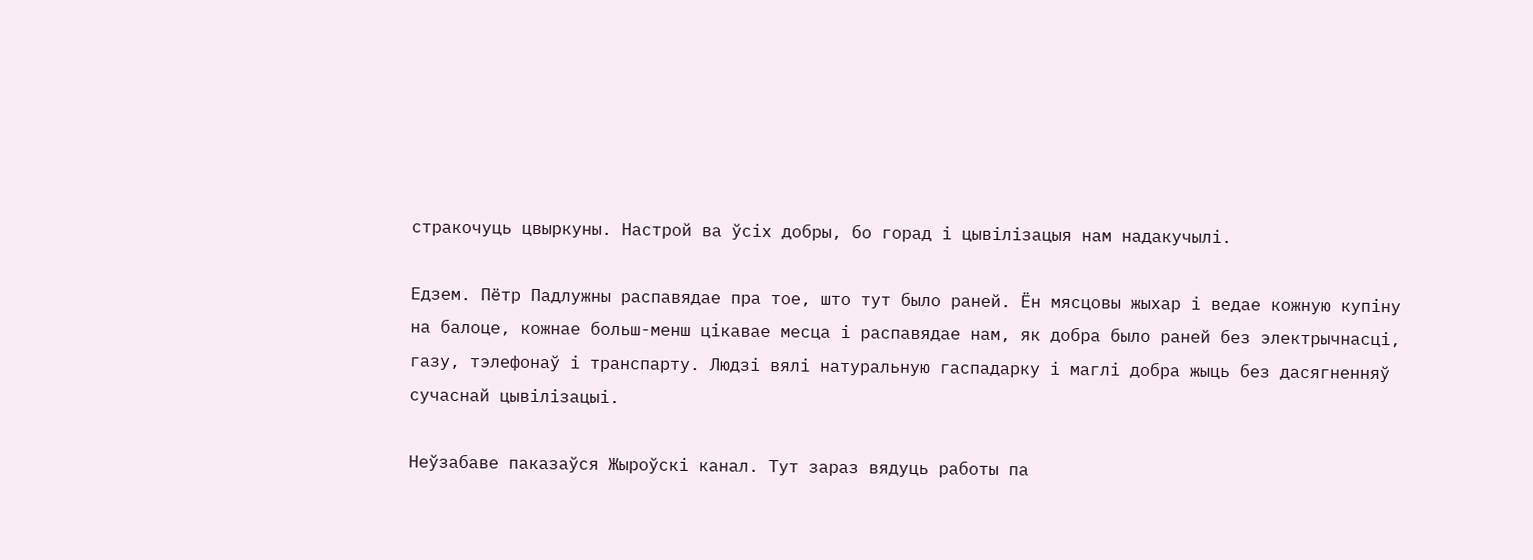стракочуць цвыркуны. Настрой ва ўсіх добры, бо горад і цывілізацыя нам надакучылі.

Едзем. Пётр Падлужны распавядае пра тое, што тут было раней. Ён мясцовы жыхар і ведае кожную купіну на балоце, кожнае больш-менш цікавае месца і распавядае нам, як добра было раней без электрычнасці, газу, тэлефонаў і транспарту. Людзі вялі натуральную гаспадарку і маглі добра жыць без дасягненняў сучаснай цывілізацыі.

Неўзабаве паказаўся Жыроўскі канал. Тут зараз вядуць работы па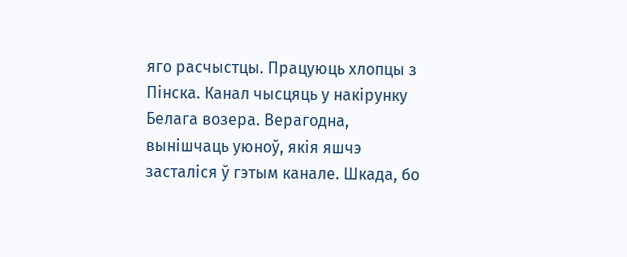яго расчыстцы. Працуюць хлопцы з Пінска. Канал чысцяць у накірунку Белага возера. Верагодна, вынішчаць уюноў, якія яшчэ засталіся ў гэтым канале. Шкада, бо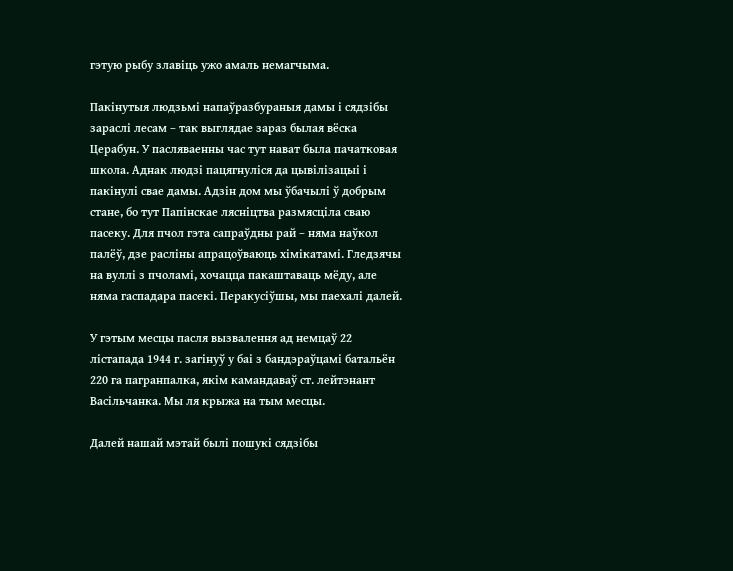гэтую рыбу злавіць ужо амаль немагчыма.

Пакінутыя людзьмі напаўразбураныя дамы і сядзібы зараслі лесам – так выглядае зараз былая вёска Церабун. У пасляваенны час тут нават была пачатковая школа. Аднак людзі пацягнуліся да цывілізацыі і пакінулі свае дамы. Адзін дом мы ўбачылі ў добрым стане, бо тут Папінскае лясніцтва размясціла сваю пасеку. Для пчол гэта сапраўдны рай – няма наўкол палёў, дзе расліны апрацоўваюць хімікатамі. Гледзячы на вуллі з пчоламі, хочацца пакаштаваць мёду, але няма гаспадара пасекі. Перакусіўшы, мы паехалі далей.

У гэтым месцы пасля вызвалення ад немцаў 22 лістапада 1944 г. загінуў у баі з бандэраўцамі батальён 220 га пагранпалка, якім камандаваў ст. лейтэнант Васільчанка. Мы ля крыжа на тым месцы.

Далей нашай мэтай былі пошукі сядзібы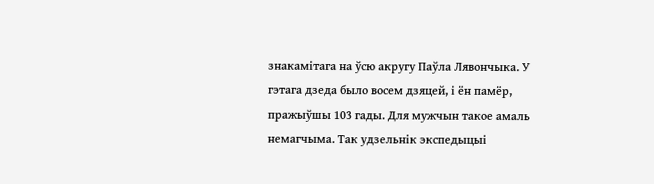знакамітага на ўсю акругу Паўла Лявончыка. У гэтага дзеда было восем дзяцей, і ён памёр, пражыўшы 103 гады. Для мужчын такое амаль немагчыма. Так удзельнік экспедыцыі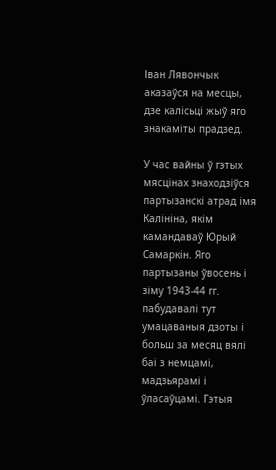Іван Лявончык аказаўся на месцы, дзе калісьці жыў яго знакаміты прадзед.

У час вайны ў гэтых мясцінах знаходзіўся партызанскі атрад імя Калініна, якім камандаваў Юрый Самаркін. Яго партызаны ўвосень і зіму 1943-44 гг. пабудавалі тут умацаваныя дзоты і больш за месяц вялі баі з немцамі, мадзьярамі і ўласаўцамі. Гэтыя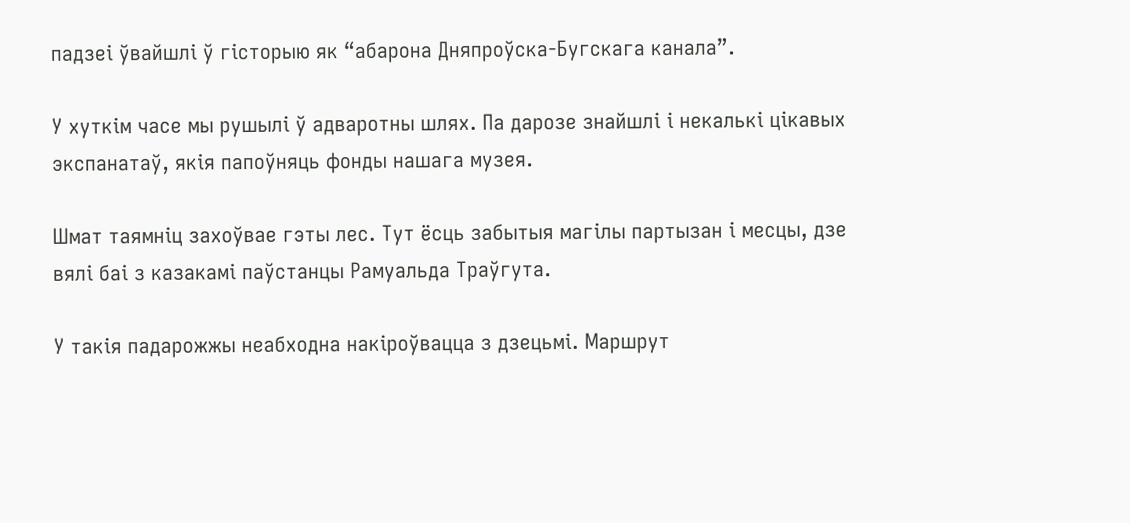падзеі ўвайшлі ў гісторыю як “абарона Дняпроўска-Бугскага канала”.

У хуткім часе мы рушылі ў адваротны шлях. Па дарозе знайшлі і некалькі цікавых экспанатаў, якія папоўняць фонды нашага музея.

Шмат таямніц захоўвае гэты лес. Тут ёсць забытыя магілы партызан і месцы, дзе вялі баі з казакамі паўстанцы Рамуальда Траўгута.

У такія падарожжы неабходна накіроўвацца з дзецьмі. Маршрут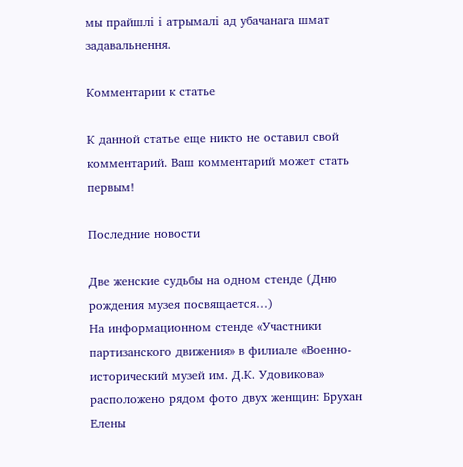мы прайшлі і атрымалі ад убачанага шмат задавальнення.

Комментарии к статье

К данной статье еще никто не оставил свой комментарий. Ваш комментарий может стать первым!

Последние новости

Две женские судьбы на одном стенде (Дню рождения музея посвящается…)
На информационном стенде «Участники партизанского движения» в филиале «Военно-исторический музей им. Д.К. Удовикова» расположено рядом фото двух женщин: Брухан Елены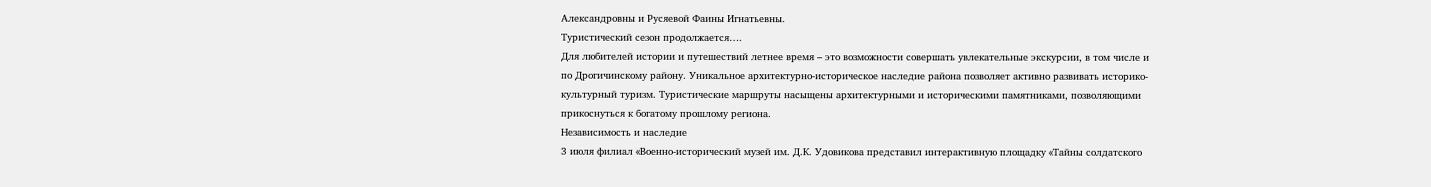Александровны и Русяевой Фаины Игнатьевны.
Туристический сезон продолжается….
Для любителей истории и путешествий летнее время – это возможности совершать увлекательные экскурсии, в том числе и по Дрогичинскому району. Уникальное архитектурно-историческое наследие района позволяет активно развивать историко-культурный туризм. Туристические маршруты насыщены архитектурными и историческими памятниками, позволяющими прикоснуться к богатому прошлому региона.
Независимость и наследие
3 июля филиал «Военно-исторический музей им. Д.К. Удовикова представил интерактивную площадку «Тайны солдатского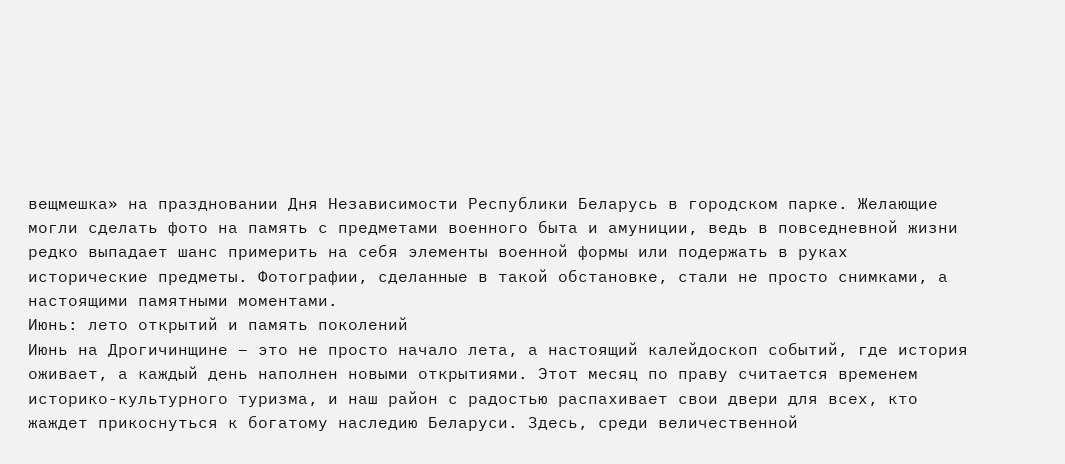вещмешка» на праздновании Дня Независимости Республики Беларусь в городском парке. Желающие могли сделать фото на память с предметами военного быта и амуниции, ведь в повседневной жизни редко выпадает шанс примерить на себя элементы военной формы или подержать в руках исторические предметы. Фотографии, сделанные в такой обстановке, стали не просто снимками, а настоящими памятными моментами.
Июнь: лето открытий и память поколений
Июнь на Дрогичинщине – это не просто начало лета, а настоящий калейдоскоп событий, где история оживает, а каждый день наполнен новыми открытиями. Этот месяц по праву считается временем историко-культурного туризма, и наш район с радостью распахивает свои двери для всех, кто жаждет прикоснуться к богатому наследию Беларуси. Здесь, среди величественной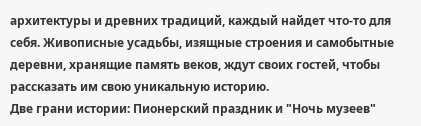архитектуры и древних традиций, каждый найдет что-то для себя. Живописные усадьбы, изящные строения и самобытные деревни, хранящие память веков, ждут своих гостей, чтобы рассказать им свою уникальную историю.
Две грани истории: Пионерский праздник и "Ночь музеев"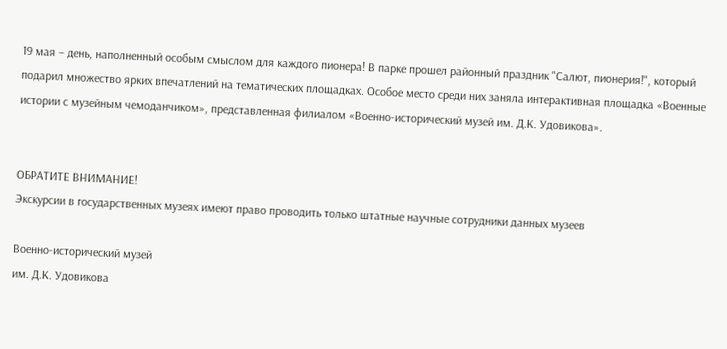19 мая – день, наполненный особым смыслом для каждого пионера! В парке прошел районный праздник "Салют, пионерия!", который подарил множество ярких впечатлений на тематических площадках. Особое место среди них заняла интерактивная площадка «Военные истории с музейным чемоданчиком», представленная филиалом «Военно-исторический музей им. Д.К. Удовикова».


ОБРАТИТЕ ВНИМАНИЕ!
Экскурсии в государственных музеях имеют право проводить только штатные научные сотрудники данных музеев

Военно-исторический музей
им. Д.К. Удовикова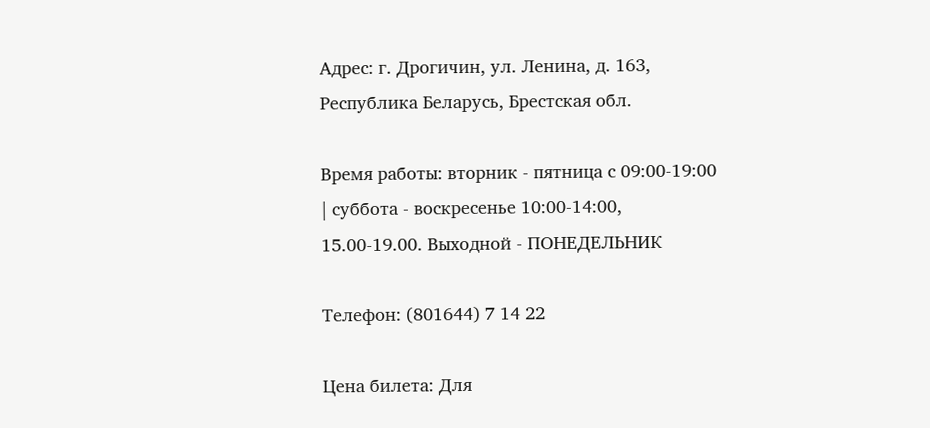Адрес: г. Дрогичин, ул. Ленина, д. 163, Республика Беларусь, Брестская обл.

Время работы: вторник - пятница с 09:00-19:00 | суббота - воскресенье 10:00-14:00, 15.00-19.00. Выходной - ПОНЕДЕЛЬНИК

Телефон: (801644) 7 14 22

Цена билета: Для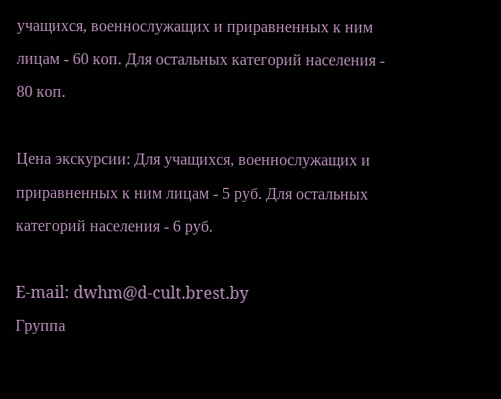учащихся, военнослужащих и приравненных к ним лицам - 60 коп. Для остальных категорий населения - 80 коп.

Цена экскурсии: Для учащихся, военнослужащих и приравненных к ним лицам - 5 руб. Для остальных категорий населения - 6 руб.

E-mail: dwhm@d-cult.brest.by
Группа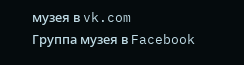музея в vk.com
Группа музея в Facebook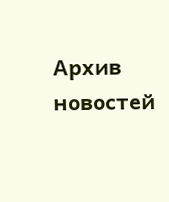Архив новостей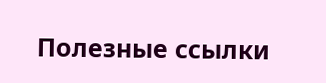Полезные ссылки